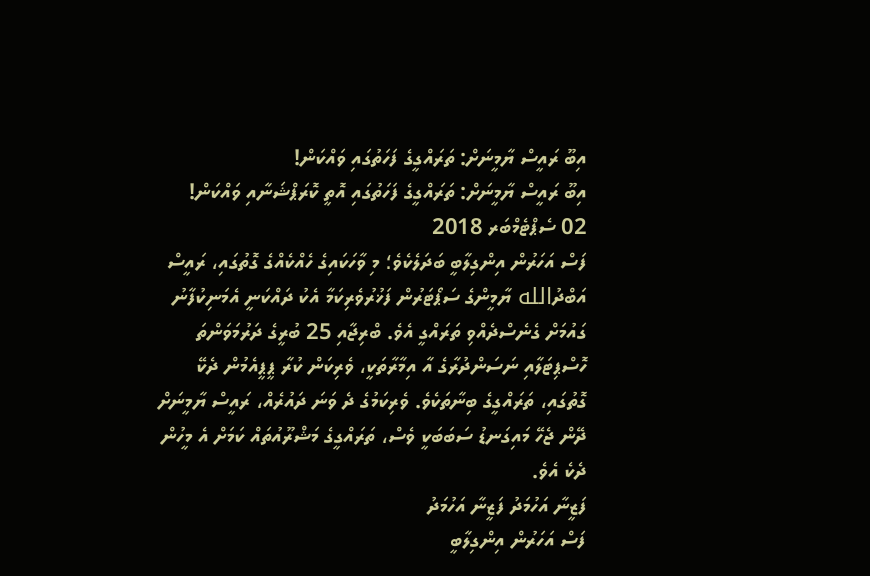އިބޫ ރައީސް ޔާމީނަށް: ތަރައްގީގެ ފަހަތުގައި ވައްކަން!
އިބޫ ރައީސް ޔާމީނަށް: ތަރައްގީގެ ފަހަތުގައި އޮތީ ކޮރަޕްޝަނާއި ވައްކަން!
02 ސެޕްޓެމްބަރ 2018
ފަސް އަހަރުން އިންގިލާބީ ބަދަލެކެވެ؛ މި ވާހަކައިގެ ހެއްކެއްގެ ގޮތުގައި، ރައީސް އަބްދުالله ޔާމީންގެ ސަޕޯޓަރުން ފަޚުރުވެރިކަމާ އެކު ދައްކަނީ އެމަނިކުފާނު ގައުމަށް ގެނެސްދެއްވި ތަރައްގީ އެވެ. ބްރިޖާއި 25 ބުރީގެ ދަރުމަވަންތަ ހޮސްޕިޓަލާއި ނަސަންދުރާގެ އާ އިމާރާތަކީ، ވެރިކަން ކުރާ ޕީޕީއެމުން ދެކޭ ގޮތުގައި، ތަރައްގީގެ ބިނާތަކެވެ. ވެރިކަމުގެ ދެ ވަނަ ދައުރެއް، ރައީސް ޔާމީނަށް ދޭން ޖެހޭ މައިގަނޑު ސަބަބަކީ ވެސް، ތަރައްގީގެ މަޝްރޫއުތައް ކަމަށް އެ މީހުން ދެކެ އެވެ.
ފަޒީނާ އަހުމަދު ފަޒީނާ އަހުމަދު
ފަސް އަހަރުން އިންގިލާބީ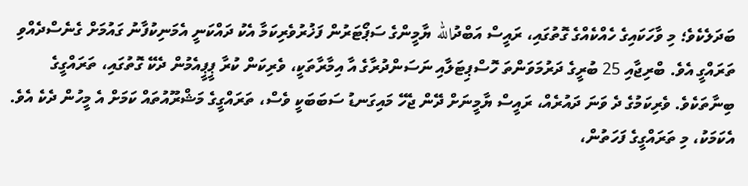ބަދަލެކެވެ؛ މި ވާހަކައިގެ ހެއްކެއްގެ ގޮތުގައި، ރައީސް އަބްދުالله ޔާމީންގެ ސަޕޯޓަރުން ފަޚުރުވެރިކަމާ އެކު ދައްކަނީ އެމަނިކުފާނު ގައުމަށް ގެނެސްދެއްވި ތަރައްގީ އެވެ. ބްރިޖާއި 25 ބުރީގެ ދަރުމަވަންތަ ހޮސްޕިޓަލާއި ނަސަންދުރާގެ އާ އިމާރާތަކީ، ވެރިކަން ކުރާ ޕީޕީއެމުން ދެކޭ ގޮތުގައި، ތަރައްގީގެ ބިނާތަކެވެ. ވެރިކަމުގެ ދެ ވަނަ ދައުރެއް، ރައީސް ޔާމީނަށް ދޭން ޖެހޭ މައިގަނޑު ސަބަބަކީ ވެސް، ތަރައްގީގެ މަޝްރޫއުތައް ކަމަށް އެ މީހުން ދެކެ އެވެ.
އެކަމަކު، މި ތަރައްގީގެ ފަހަތުން،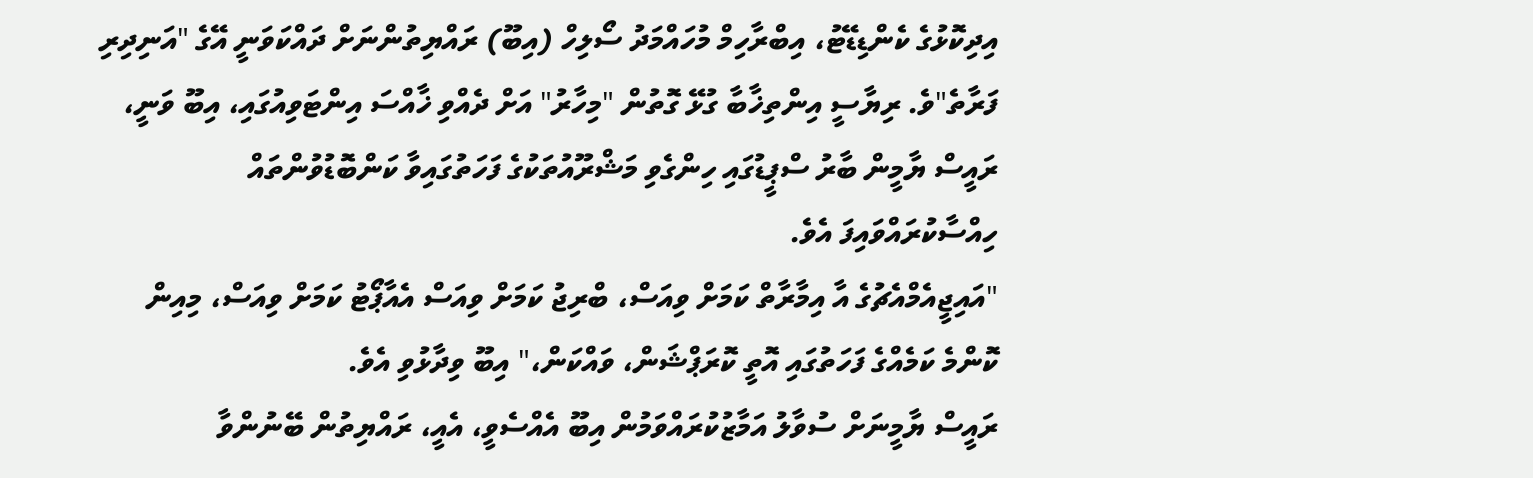އިދިކޮޅުގެ ކެންޑިޑޭޓު، އިބްރާހިމް މުހައްމަދު ސޯލިހް (އިބޫ) ރައްޔިތުންނަށް ދައްކަވަނީ އޭގެ "އަނިދިރި ފަރާތެ"ވެ. ރިޔާސީ އިންތިޚާބާ ގުޅޭ ގޮތުން "މިހާރު" އަށް ދެއްވި ޚާއްސަ އިންޓަވިއުގައި، އިބޫ ވަނީ، ރައީސް ޔާމީން ބާރު ސްޕީޑުގައި ހިންގެވި މަޝްރޫއުތަކުގެ ފަހަތުގައިވާ ކަންބޮޑުވުންތައް ހިއްސާކުރައްވައިފަ އެވެ.
"އައިޖީއެމްއެޗުގެ އާ އިމާރާތް ކަމަށް ވިއަސް، ބްރިޖު ކަމަށް ވިއަސް އެއާޕޯޓު ކަމަށް ވިއަސް، މިއިން ކޮންމެ ކަމެއްގެ ފަހަތުގައި އޮތީ ކޮރަޕްޝަން، ވައްކަން،" އިބޫ ވިދާޅުވި އެވެ.
ރައީސް ޔާމީނަށް ސުވާލު އަމާޒުކުރައްވަމުން އިބޫ އެއްސެވީ، އެއީ، ރައްޔިތުން ބޭނުންވާ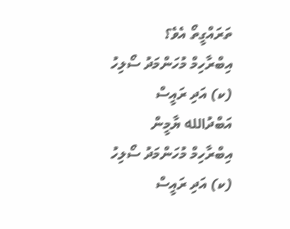ތަރައްގީތޯ އެވެ؟
އިބްރާހިމް މުހަންމަދު ސޯލިހު (ކ) އަދި ރައީސް އަބްދުالله ޔާމީން
އިބްރާހިމް މުހަންމަދު ސޯލިހު (ކ) އަދި ރައީސް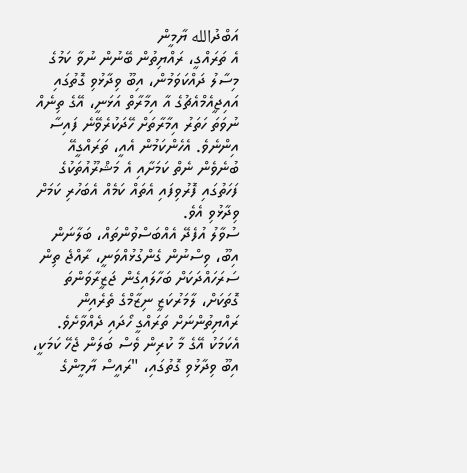އަބްދުالله ޔާމީން
އެ ތަރައްގީ، ރައްޔިތުން ބޭނުން ނުވާ ކަމުގެ މިސާލު ދައްކަވަމުން، އިބޫ ވިދާޅުވި ގޮތުގައި އައިޖީއެމްއެޗުގެ އާ އިމާރާތް އަޅަނީ، އޭގެ ތިނެއް ނުވަތަ ހަތަރު އިމާރާތަށް ހޭދަކުރެވޭނެ ފައިސާ އިންނެވެ. އެހެންކަމުން އެއީ، ތަރައްގީއޭ ބުނެވެން ނެތް ކަމަށާއި އެ މަޝްރޫއުތަކުގެ ފަހަތުގައި ފޮރުވިފައި އެތައް ކަމެއް އެބަހުރި ކަމަށް ވިދާޅުވި އެވެ.
ސުވާލު އުފެދޭ އެއްބަސްވުންތައް، ބަލާނަން
އިބޫ، ވިސްނުން ގެންގުޅުއްވަނީ، ރާއްޖެ ތިން ސަރަހައްދަކަށް ބަހާލައިގެން ޖަޒީރާވަންތަ ގޮތަކަށް، ލާމަރުކަޒީ ނިޒާމްގެ ތެރެއިން ރައްޔިތުންނަށް ތަރައްގީ ހޯދައި ދެއްވާށެވެ. އެކަމަކު އޭގެ މާ ކުރިން ވެސް ބަލަން ޖެހޭ ކަމަކީ، އިބޫ ވިދާޅުވި ގޮތުގައި، "ރައީސް ޔާމީންގެ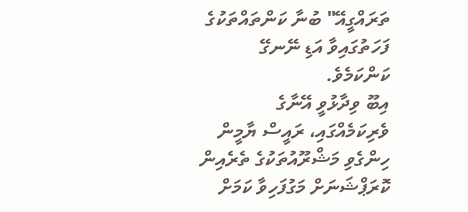ތަރައްގީއޭ" ބުނާ ކަންތައްތަކުގެ ފަހަތުގައިވާ އަޑި ނޭނގޭ ކަންކަމެވެ.
އިބޫ ވިދާޅުވީ އޭނާގެ ވެރިކަމެއްގައި، ރައީސް ޔާމީން ހިންގެވި މަޝްރޫއުތަކުގެ ތެރެއިން ކޮރަޕްޝަނަށް މަގުފަހިވާ ކަމަށް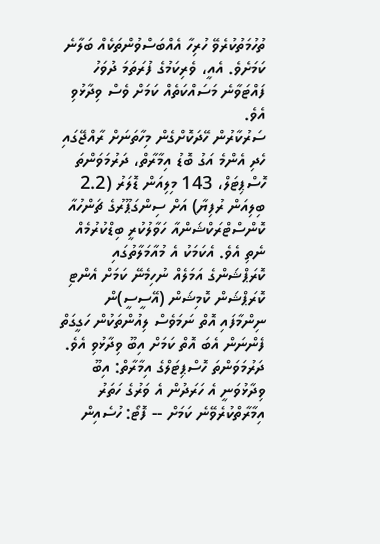ތުހުމަތުކުރެވޭ ހުރިހާ އެއްބަސްވުންތަކެއް ބަލާނެ ކަމަށެވެ. އެއީ، ވެރިކަމުގެ ފުރަތަމަ ދުވަހު ފައްޓަވާނެ މަސައްކަތެއް ކަމަށް ވެސް ވިދާޅުވި އެވެ.
ސަރުކާރުން ހޭދަކޮށްގެން މިހާތަނަށް ރާއްޖޭގައި ހެދި އެންމެ އަގު ބޮޑު އިމާރާތް، ދަރުމަވަންތަ ހޮސްޕިޓަލް، 143 މިލިއަން ޑޮލަރު (2.2 ބިލިއަން ރުފިޔާ) އަށް ސިންގަޕޫރުގެ ޗަންހުއާ ކޮންސްޓްރަކްޝަންއާ ހަވާލުކުރީ ބިޑްކުރުމެއް ނެތި އެވެ. އެކަމަކު އެ މުއާމަލާތުގައި ކޮރަޕްޝަންގެ އަމަލެއް ނުހިމެނޭ ކަމަށް އެންޓި ކޮރަޕްޝަން ކޮމިޝަން (އޭސީސީ)ން ނިންމާފައި އޮތް ނަމަވެސް ލިއުންތަކުން ހަގީގަތް ފެންނަން އެބަ އޮތް ކަމަށް އިބޫ ވިދާޅުވި އެވެ.
ދަރުމަވަންތަ ހޮސްޕިޓަލްގެ އިމާރާތް: އިބޫ ވިދާޅުވަނީ އެ ހަރަދުން އެ ވަރުގެ ހަތަރު އިމާރާތްކުރެވޭނެ ކަމަށް -- ފޮޓޯ: ހުސެއިން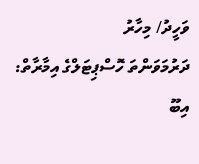ވަހީދު/ މިހާރު
ދަރުމަވަންތަ ހޮސްޕިޓަލްގެ އިމާރާތް: އިބޫ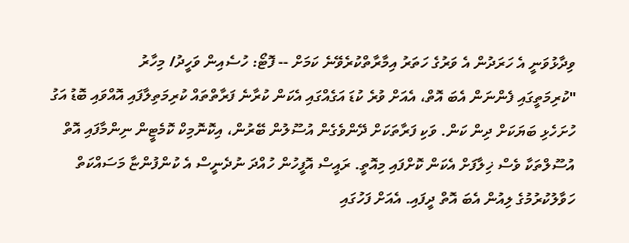ވިދާޅުވަނީ އެ ހަރަދުން އެ ވަރުގެ ހަތަރު އިމާރާތްކުރެވޭނެ ކަމަށް -- ފޮޓޯ: ހުސެއިން ވަހީދު/ މިހާރު
"ކުރިމަތީގައި ފެންނަން އެބަ އޮތް، އެއަށް ވުރެ ކުޑަ އަގެއްގައި އެކަން ކުރާނެ ފަރާތްތައް ކުރިމަތިލާފައި އޮއްވައި ބޮޑު އަގު ހުށަހެޅި ބަޔަކަށް ދިން ކަން. ވަކި ފަރާތަކަށް ދޭންވެގެން އުސޫލުން ބޭރުން، އިކޮނޮމިކް ކޮމެޓީން ނިންމާފައި އޮތް އުސޫލްތަކާ ވެސް ޚިލާފަށް އެކަން ކޮށްފައި މިއޮތީ. ރައީސް އޮފީހުން ހުއްދަ ނުދެނީސް އެ ކުންފުންޏާ މަސައްކަތް ހަވާލުކުރުމުގެ ލިއުން އެބަ އޮތް ދީފައި. އެއަށް ފަހުގައި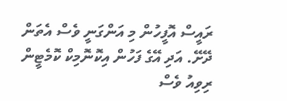ރައީސް އޮފީހުން މި އަންގަނީ ވެސް އެތަން ދޭށޭ. އަދި އޭގެ ފަހުން އިކޮނޮމިކް ކޮމެޓީން ރިވިއު ވެސް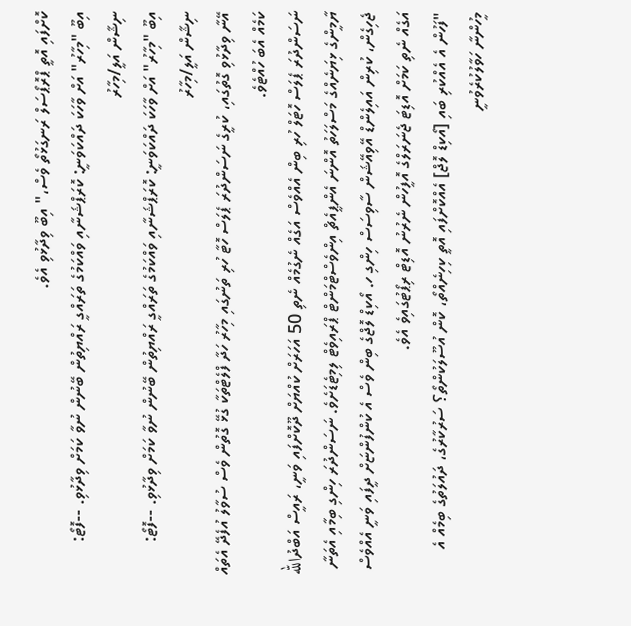ކޮށްފައި އޮތީ ޕްރޮޕޯސަލް ރަނގަޅުތޯ ވެސް،" އިބޫ ވިދާޅުވި އެވެ.
އިބޫ "މިހާރު" އަށް ވާހަކަ ދައްކަވަނީ: ކޮރަޕްޝަނާއި ވައްކަމުގެ ތަރައްގީ ރައްޔިތުން ބޭނުން ނުވާ ކަމަށް ވިދާޅުވި. --ފޮޓޯ: ނިޝާން އަލީ/މިހާރު
އިބޫ "މިހާރު" އަށް ވާހަކަ ދައްކަވަނީ: ކޮރަޕްޝަނާއި ވައްކަމުގެ ތަރައްގީ ރައްޔިތުން ބޭނުން ނުވާ ކަމަށް ވިދާޅުވި. --ފޮޓޯ: ނިޝާން އަލީ/މިހާރު
އޭނާ ވިދާޅުވި ގޮތުގައި، ކުރީގެ ނަސަންދުރަ ޕެލަސް ހޮޓާ ހުރި ތަނުގައި މިހާރު ހަދާ ފްލެޓްތަކާ ގުޅޭ ގޮތުން ވެސް ސުވާލު އުފެދޭ އެތައް ކަމެއް އެބަ ހުއްޓެވެ.
ނަސަންދުރަ ޕެލަސް ހޮޓަލް ހުރި ބިން އެއްވެސް އަގެއް ނެގުމެއް ނެތި 50 އަހަރަށް ކުއްޔަށް ދޫކޮށްފައި ވަނީ، ރައީސް އަބްދުالله ޔާމީންގެ ޅިޔަނެއްގެ މަސްލަހަތު އޮންނަ އެންޕީއެޗް އިންވެސްޓްމަންޓް ޕްރައިވެޓް ލިމިޓެޑަށެވެ. ނަސަންދުރަ ހިންގި ބިމާއި އެތަނާ ޖެހިގެން، ކުރިން އައިލެންޑް އޭވިއޭޝަން ސާވިސަސް ހިންގި ހ. އޯކިޑް ލޮޖްގެ ބިން ވެސް އެ ކުންފުންޏަށް ދީފައި ވަނީ އެއްވެސް އަގެއް ނެތި ކަމަށް އޮޑިޓަ ޖެނަރަލްގެ އޮފީހުން ނެރުނު އޮޑިޓް ރިޕޯޓުގައިވެ އެވެ.
"ފަހުން އެ އެއްކުރި ބައި [އޯކިޑް ލޮޖް] އެއްކޮށްފައި އޮތީ ކިހިނެއްތޯ، ކޮން އުސޫލަކުންތޯ؟ ސަރުކާރުގެ، ދައުލަތުގެ ބިމެއް އެ މީހުންނާ ހަވާލުކުރެވުނީ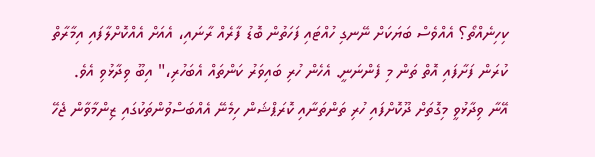ކިހިނެއްތޯ؟ އެއްވެސް ބަޔަކަށް ނޭނގި ހުއްޓައި ފަހަތުން ބޮޑު ފާރެއް ރާނައި، އެއަށް އެއްކޮށްލާފައި އިމާރާތް ކުރަން ފަށާފައި އޮތް ތަން މި ފެންނަނީ. އެހެން ހުރި ބައިވަރު ކަންތައް އެބަހުރި،" އިބޫ ވިދާޅުވި އެވެ.
އޭނާ ވިދާޅުވީ މިގޮތަށް ދޫކޮށްފައި ހުރި ތަންތަނާއި ކޮރަޕްޝަން ހިމެނޭ އެއްބަސްވުންތަކުގައި ޒިންމާވާން ޖެހޭ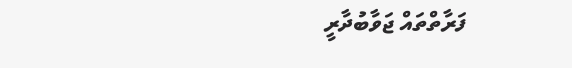ފަރާތްތައް ޖަވާބުދާރީ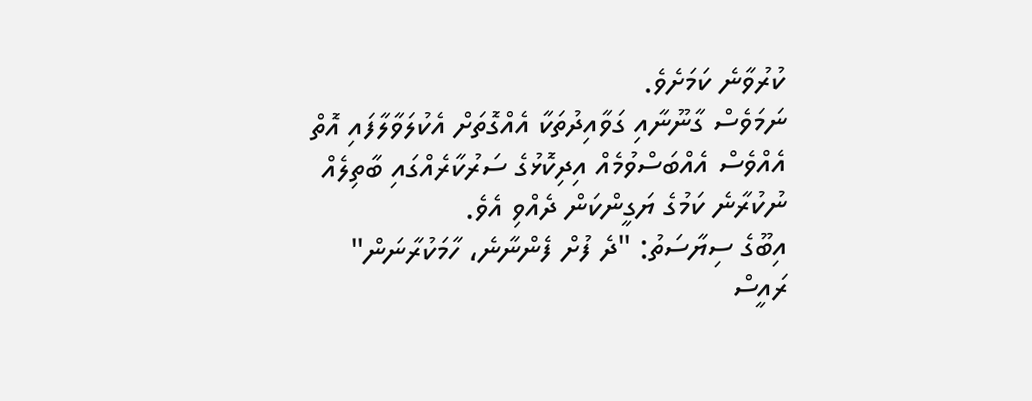ކުރުވާނެ ކަމަށެވެ.
ނަމަވެސް ގާނޫނާއި ގަވާއިދުތަކާ އެއްގޮތަށް އެކުލަވާލާފައި އޮތް އެއްވެސް އެއްބަސްވުމެއް އިދިކޮޅުގެ ސަރުކާރެއްގައި ބާތިލެއް ނުކުރާނެ ކަމުގެ ޔަގީންކަން ދެއްވި އެވެ.
އިބޫގެ ސިޔާސަތު: "ދެ ފުށް ފެންނާނެ، ހާމަކުރާނަން"
ރައީސް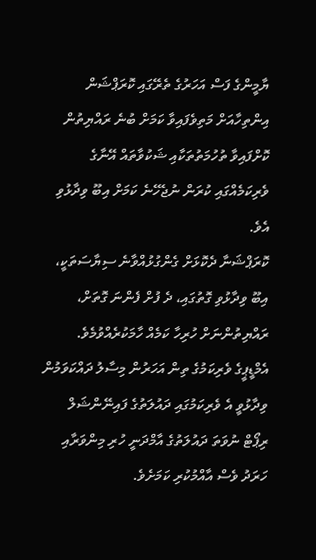ޔާމީންގެ ފަސް އަހަރުގެ ތެރޭގައި ކޮރަޕްޝަން އިންތިހާއަށް މަތިވެފައިވާ ކަމަށް ބުނެ ރައްޔިތުން ކޮށްފައިވާ ތުހުމަތުތަކާއި ޝަކުވާތައް އޭނާގެ ވެރިކަމެއްގައި ކުރަން ނުޖެހޭނެ ކަމަށް އިބޫ ވިދާޅުވި އެވެ.
ކޮރަޕްޝަނާ ދެކޮޅަށް ގެންގުޅުއްވާނެ ސިޔާސަތަކީ، އިބޫ ވިދާޅުވި ގޮތުގައި، ދެ ފުށް ފެންނަ ގޮތަށް، ރައްޔިތުންނަށް ހުރިހާ ކަމެއް ހާމަކުރެއްވުމެވެ. އެމްޑީޕީގެ ވެރިކަމުގެ ތިން އަހަރުން މިސާލު ދައްކަވަމުން ވިދާޅުވީ އެ ވެރިކަމުގައި ދައުލަތުގެ ފައިނޭންޝަލް ރިޕޯޓް ނުވަތަ ދައުލަތުގެ އާމްދަނީ ހުރި މިންވަރާއި ހަރަދު ވެސް އާއްމުކުރި ކަމަށެވެ.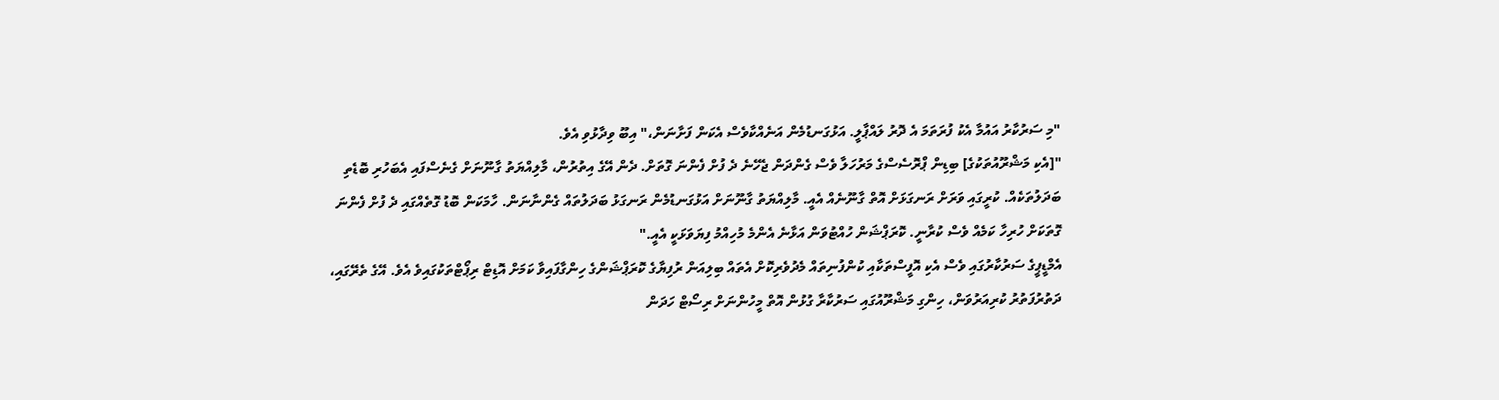"މި ސަރުކާރު އައުމާ އެކު ފުރަތަމަ އެ ދޮރު ލައްޕާލީ. އަޅުގަނޑުމެން އަނެއްކާވެސް އެކަން ފަށާނަން،" އިބޫ ވިދާޅުވި އެވެ.
"[އެކި މަޝްރޫއުތަކުގެ] ބިޑިން ޕްރޮސެސްގެ މަރުހަލާ ވެސް ގެންދަން ޖެހޭނެ ދެ ފުށް ފެންނަ ގޮތަށް. ދެން އޭގެ އިތުރުން، މާލިއްޔަތު ގާނޫނަށް ގެނެސްފައި އެބަހުރި ބޮޑެތި ބަދަލުތަކެއް. ކުރީގައި ވަރަށް ރަނގަޅަށް އޮތް ގާނޫނެއް އެއީ. މާލިއްޔަތު ގާނޫނަށް އަޅުގަނޑުމެން ރަނގަޅު ބަދަލުތައް ގެންނާނަން. ހާމަކަން ބޮޑު ގޮތެއްގައި ދެ ފުށް ފެންނަ ގޮތަކަށް ހުރިހާ ކަމެއް ވެސް ކުރާނީ. ކޮރަޕްޝަން ހުއްޓުވަން އަޅާނެ އެންމެ މުހިއްމު ފިޔަވަޅަކީ އެއީ."
އެމްޑީޕީގެ ސަރުކާރުގައި ވެސް އެކި އޮފީސްތަކާއި ކުންފުނިތައް މެދުވެރިކޮށް އެތައް ބިލިއަން ރުފިޔާގެ ކޮރަޕްޝަންގެ ހިންގާފައިވާ ކަމަށް އޮޑިޓް ރިޕޯޓްތަކުގައިވެ އެވެ. އޭގެ ތެރޭގައި، ދަތުރުފަތުރު ކުރިއަރުވަން، ހިންގި މަޝްރޫއުގައި ސަރުކާރާ ގުޅުން އޮތް މީހުންނަށް ރިސޯޓް ހަދަން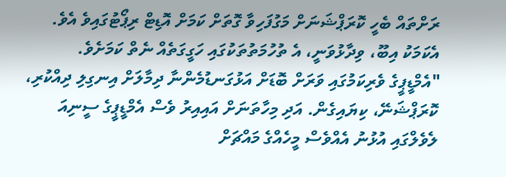ރަށްތައް ބެހީ ކޮރަޕްޝަނަށް މަގުފަހިވާ ގޮތަށް ކަމަށް އޮޑިޓް ރިޕޯޓުގައިވެ އެވެ.
އެކަމަކު އިބޫ، ވިދާޅުވަނީ، އެ ތުހުމަތުތަކުގައި ހަގީގަތެއް ނެތް ކަމަށެވެ.
"އެމްޑީޕީގެ ވެރިކަމުގައި ވަރަށް ބޮޑަށް އަޅުގަނޑުމެންނާ ދިމާލަށް އިނގިލި ދިއްކުރި، ކޮރަޕްޝަނޭ، ކިޔައިގެން. އަދި މިހާތަނަށް އައިއިރު ވެސް އެމްޑީޕީގެ ސީނިއަ ލެވެލްގައި އުޅުނު އެއްވެސް މީހެއްގެ މައްޗަށް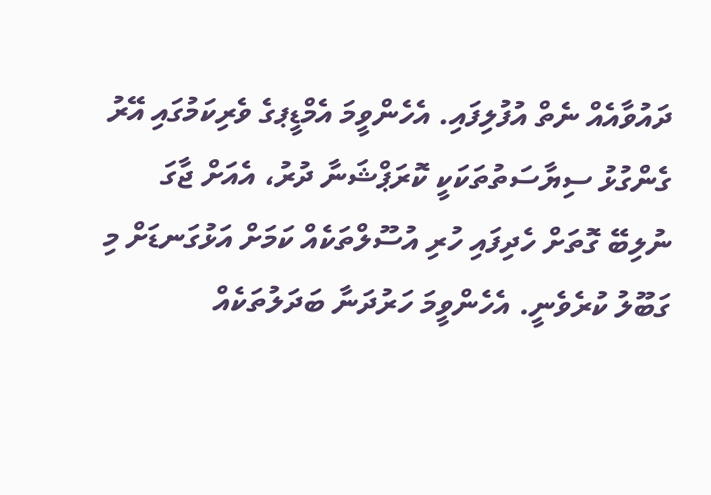ދައުވާއެއް ނެތް އުފުލިފައި. އެހެންވީމަ އެމްޑީޕގެ ވެރިކަމުގައި އޭރު ގެންގުޅު ސިޔާސަތުތަކަކީ ކޮރަޕްޝަނާ ދުރު، އެއަށް ޖާގަ ނުލިބޭ ގޮތަށް ހެދިފައި ހުރި އުސޫލްތަކެއް ކަމަށް އަޅުގަނޑަށް މި ގަބޫލު ކުރެވެނީ. އެހެންވީމަ ހަރުދަނާ ބަދަލުތަކެއް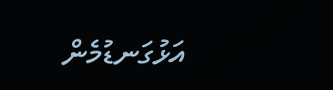އަޅުގަނޑުމެން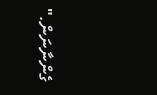ގެންނާނަން."